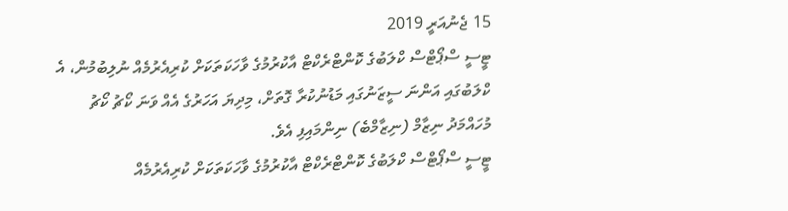15 ޖެނުއަރީ 2019
ޓީސީ ސްޕޯޓްސް ކްލަބުގެ ކޮންޓްރެކްޓް އާކުރުމުގެ ވާހަކަތަކަށް ކުރިއެރުމެއް ނުލިބުމުން، އެ ކްލަބުގައި އަންނަ ސީޒަނުގައި މަޑުނުކުރާ ގޮތަށް، މިދިޔަ އަހަރުގެ އެއް ވަނަ ކޯޗު ކޯޗު މުހައްމަދު ނިޒާމް (ނިޒާމްބެ) ނިންމައިފި އެވެ.
ޓީސީ ސްޕޯޓްސް ކްލަބުގެ ކޮންޓްރެކްޓް އާކުރުމުގެ ވާހަކަތަކަށް ކުރިއެރުމެއް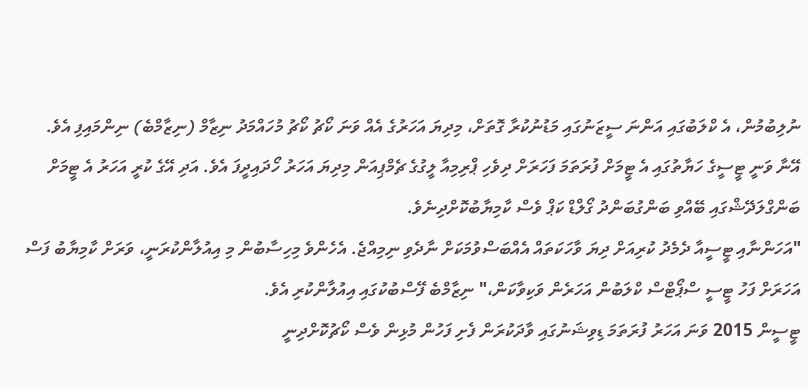ނުލިބުމުން، އެ ކްލަބުގައި އަންނަ ސީޒަނުގައި މަޑުނުކުރާ ގޮތަށް، މިދިޔަ އަހަރުގެ އެއް ވަނަ ކޯޗު ކޯޗު މުހައްމަދު ނިޒާމް (ނިޒާމްބެ) ނިންމައިފި އެވެ.
އޭނާ ވަނީ ޓީސީގެ ހަޔާތުގައި އެ ޓީމަށް ފުރަތަމަ ފަހަރަށް ދިވެހި ޕްރިމިއާ ލީގުގެ ޗެމްޕިއަން މިދިޔަ އަހަރު ހޯދައިދީފަ އެވެ. އަދި އޭގެ ކުރީ އަހަރު އެ ޓީމަށް ބަންގްލަދޭޝްގައި ބޭއްވި ބަންގުބަންދު ގޯލްޑް ކަޕް ވެސް ކާމިޔާބުކޮށްދިނެވެ.
"އަހަންނާއި ޓީސީއާ ދެމެދު ކުރިއަށް ދިޔަ ވާހަކަތައް އެއްބަސްވުމަކަށް ނާދެވި ނިމިއްޖެ. އެހެންވެ މިހިސާބުން މި އިއުލާންކުރަނީ، ވަރަށް ކާމިޔާބު ފަސް އަހަރަށް ފަހު ޓީސީ ސްޕޯޓްސް ކްލަބުން އަހަރެން ވަކިވާކަން،" ނިޒާމްބެ ފޭސްބުކުގައި އިއުލާންކުރި އެވެ.
ޓީސީން 2015 ވަނަ އަހަރު ފުރަތަމަ ޑިވިޝަނުގައި ވާދަކުރަން ފެށި ފަހުން މުޅިން ވެސް ކޯޗުކޮށްދިނީ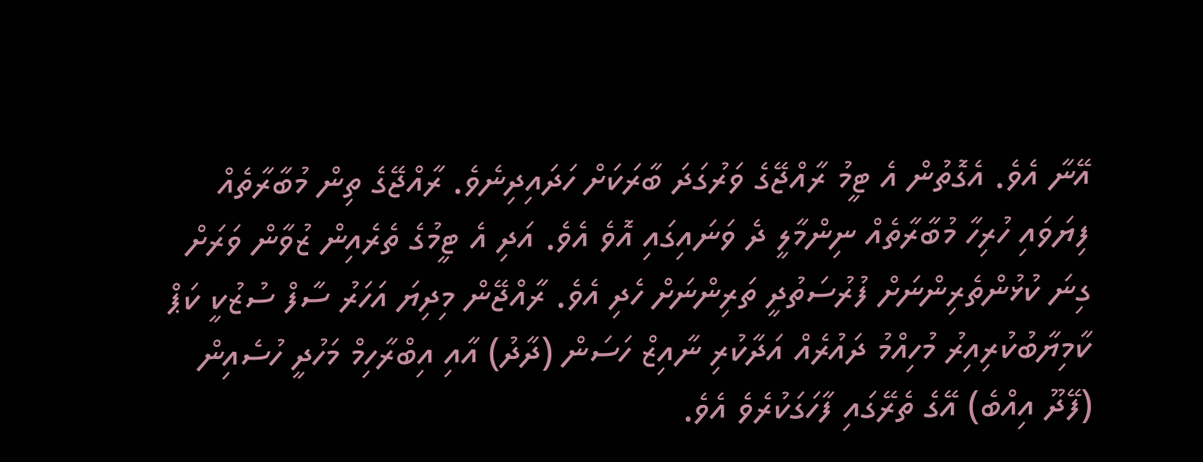އޭނާ އެވެ. އެގޮތުން އެ ޓީމު ރާއްޖޭގެ ވަރުގަދަ ބާރަކަށް ހަދައިދިނެވެ. ރާއްޖޭގެ ތިން މުބާރާތެއް ފިޔަވައި ހުރިހާ މުބާރާތެއް ނިންމާލީ ދެ ވަނައިގައި އޮވެ އެވެ. އަދި އެ ޓީމުގެ ތެރެއިން ޒުވާން ވަރަށް ގިނަ ކުޅުންތެރިންނަށް ފުރުސަތުދީ ތަރިންނަށް ހެދި އެވެ. ރާއްޖޭން މިދިޔަ އަހަރު ސާފް ސުޒުކީ ކަޕް ކާމިޔާބުކުރިއިރު މުހިއްމު ދައުރެއް އަދާކުރި ނާއިޒް ހަސަން (ދާދު) އާއި އިބްރާހިމް މަހުދީ ހުސެއިން (ފޭދޫ އިއްބެ) އޭގެ ތެރޭގައި ފާހަގަކުރެވެ އެވެ.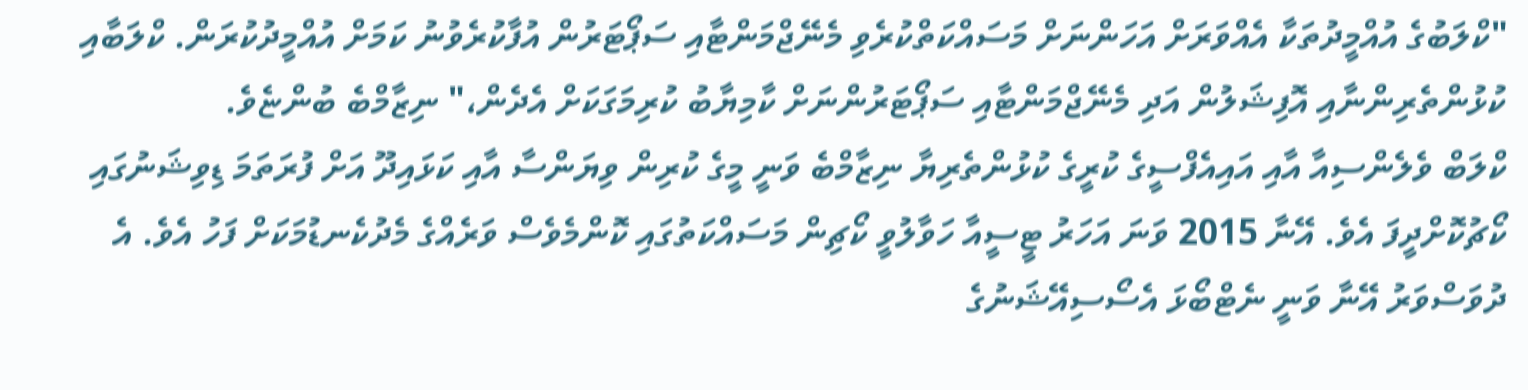"ކްލަބުގެ އުއްމީދުތަކާ އެއްވަރަށް އަހަންނަށް މަސައްކަތްކުރެވި މެނޭޖްމަންޓާއި ސަޕޯޓަރުން އުފާކުރެވުނު ކަމަށް އުއްމީދުކުރަން. ކްލަބާއި ކުޅުންތެރިންނާއި އޮފިޝަލުން އަދި މެނޭޖްމަންޓާއި ސަޕޯޓަރުންނަށް ކާމިޔާބު ކުރިމަގަކަށް އެދެން،" ނިޒާމްބެ ބުންޏެވެ.
ކްލަބް ވެލެންސިއާ އާއި އައިއެފްސީގެ ކުރީގެ ކުޅުންތެރިޔާ ނިޒާމްބެ ވަނީ މީގެ ކުރިން ވިޔަންސާ އާއި ކަޅައިދޫ އަށް ފުރަތަމަ ޑިވިޝަނުގައި ކޯޗުކޮށްދީފަ އެވެ. އޭނާ 2015 ވަނަ އަހަރު ޓީސީއާ ހަވާލުވީ ކޯޗިން މަސައްކަތުގައި ކޮންމެވެސް ވަރެއްގެ މެދުކެނޑުމަކަށް ފަހު އެވެ. އެ ދުވަސްވަރު އޭނާ ވަނީ ނެޓްބޯޅަ އެސޯސިއޭޝަނުގެ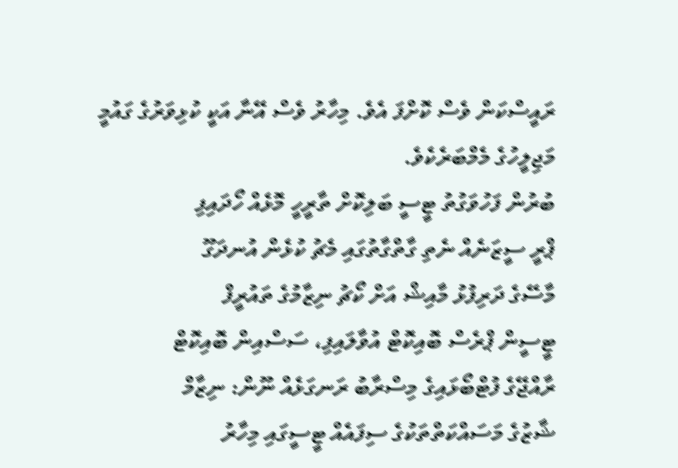ރައީސްކަން ވެސް ކޮށްފަ އެވެ. މިހާރު ވެސް އޭނާ އަކީ ކުޅިވަރުގެ ގައުމީ މަޖިލީހުގެ މެމްބަރެކެވެ.
ބުރުން ފަހުވަގުތު ޓީސީ ބަލިކޮށް ތާރީހީ މޮޅެއް ހޯދައިފި
ޕްރީ ސީޒަނެއް ނެތި ގާތްގާތުގައި މެޗު ކުޅެން އުނދަގޫ
މާސޭގެ ދަރިފުޅު މާއިޝް އަށް ކޯޗު ނިޒާމުގެ ތައުރީފް
ޓީސީން ޕްރެސް ބޮއިކޮޓް އުވާލައިފި، ސަސްއިން ބޮއިކޮޓް
ރާއްޖޭގެ ފުޓްބޯޅައިގެ މިސްރާބު ރަނގަޅެއް ނޫން: ނިޒާމް
ޝާޒުގެ މަސައްކަތްތަކުގެ ސިފައެއް ޓީސީގައި މިހާރު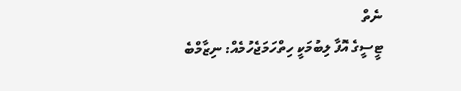ނެތް
ޓީސީގެ އޮފާ ލިބުމަކީ ހިތްހަމަޖެހުމެއް: ނިޒާމްބެ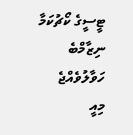ޓީސީގެ ކޯޗުކަމާ ނިޒާމްބެ ހަވާލުވެއްޖެ
މިއީ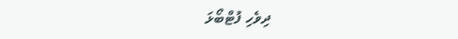ދިވެހި ފުޓްބޯޅަ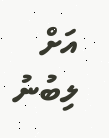އަށް ލިބުނު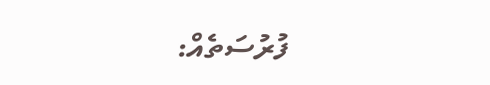ފުރުސަތެއް: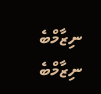ނިޒާމްބެ
ނިޒާމްބެ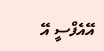އޭއެފްސީ އޭ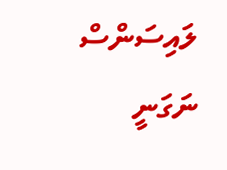ލައިސަންސް ނަގަނީ